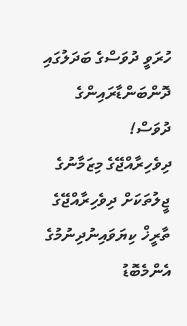ހުރަވީ ދުވަސްގެ ބަދަލުގައި ދޮންބަންޑާރައިންގެ ދުވަސް!
ދިވެހިރާއްޖޭގެ މިޒަމާނުގެ ޖީލުތަކަށް ދިވެހިރާއްޖޭގެ ތާރީޚް ކިޔަވައިނުދިނުމުގެ އެންމެބޮޑު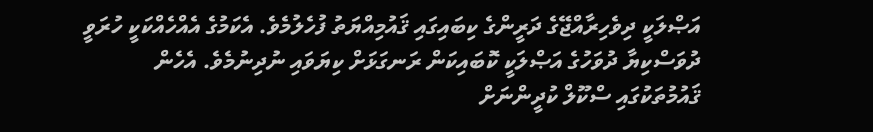އަޞްލަކީ ދިވެހިރާއްޖޭގެ ދަރީންގެ ކިބައިގައި ޤައުމިއްޔަތު ފުހެލުމެވެ. އެކަމުގެ އެއްހެއްކަކީ ހުރަވީ ދުވަސްކިޔާ ދުވަހުގެ އަޞްލަކީ ކޮބައިކަން ރަނގަޅަށް ކިޔަވައި ނުދިނުމެވެ. އެހެން ޤައުމުތަކުގައި ސްކޫލް ކުދީންނަށް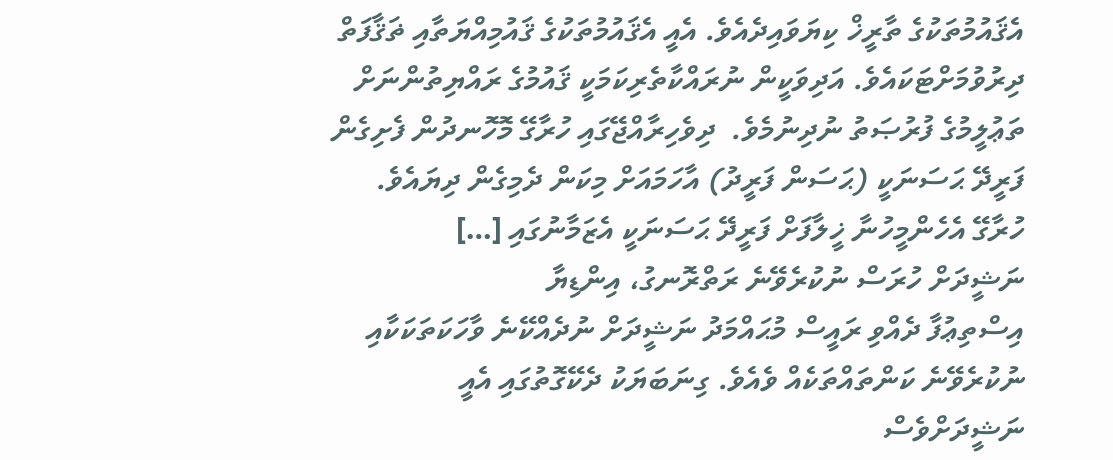އެޤައުމުތަކުގެ ތާރީޚް ކިޔަވައިދެއެވެ. އެއީ އެޤައުމުތަކުގެ ޤައުމިއްޔަތާއި ޡަޤާފަތް ދިރުވުމަށްޓަކައެވެ. އަދިވަކީން ނުރައްކާތެރިކަމަކީ ޤައުމުގެ ރައްޔިތުންނަށް ތަޢުލީމުގެ ފުރުޞަތު ނުދިނުމެވެ.  ދިވެހިރާއްޖޭގައި ހުރާގޭ މޮހޮނދުން ފެށިގެން ފަރީދޭ ޙަސަނަކީ (ޙަސަން ފަރީދު) އާހަމައަށް މިކަން ދެމިގެން ދިޔައެވެ. ހުރާގޭ އެހެންމީހުނާ ޚީލާފަށް ފަރީދޭ ޙަސަނަކީ އެޒަމާނުގައި […]
ނަޝީދަށް ހުރަސް ނުކުރެވޭނެ ރަތްރޮނގު، އިންޑިޔާ
އިސްތިޢުފާ ދެއްވި ރައީސް މުޙައްމަދު ނަޝީދަށް ނުދެއްކޭނެ ވާހަކަތަކަކާއި ނުކުރެވޭނެ ކަންތައްތަކެއް ވެއެވެ. ގިނަބަޔަކު ދެކޭގޮތުގައި އެއީ ނަޝީދަށްވެސް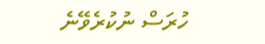ހުރަސް ނުކުރެވޭނެ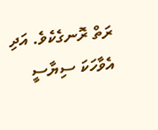ރަތް ރޮނގެކެވެ. އަދި އެވާހަކަ ސިޔާސީ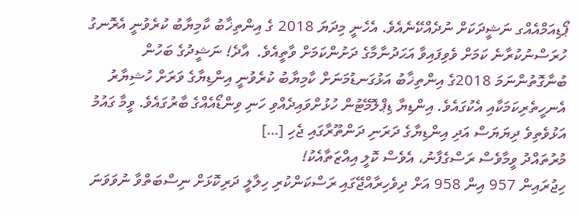ޕޯޑިއަމްއެއްގ ނަޝީދަކަށް ނުދެއްކޭނެއެވެ. އެހެނީ މިދަޔަ 2018 ގެ އިންތިޚާބު ކާމިޔާބު ކުރެވުނީ އެރޮނގު ހުރަސްނުކުރާނެ ކަމަށް ވެވިފައިވާ އަޙަދުނާމާގެ ދަށުންކަމަށް ވާތީއެވެ.  އާދެ! ނަޝީދުގެ ބަހުން ބުނާގޮތުންނަމަ 2018ގެ އިންތިޚާބު އަޅުގަނޑުމަނަށް ކާމިޔާބު ކުރެވުނީ އިންޑިޔާގެ ވަރަށް ހުޝިޔާރު އެނހީތެރިކަމަކާއި އެކުގައެވެ. އިންޑިޔާ ޑިޕްލޮމޭޓުން ހުޅުށްވައިދެއްވި ހަނި ވިންޑޯއެއްގެ ބާރުގައެވެ. ވީމާ ގައުމު އަޅުވެތިވެ ދިޔަޔަސް އަދި އިންޑިޔާގެ ދަރަނި ދަންތޫރާގައި ޖެހި […]
މުރުތައްދު ވީމާވެސް ރަސްގެފާނު، އެވެސް ކޮލީ އިއްޒަތާއެކު!
ހިޖުރައިން 957 އިން 958 އަށް ދިވެހިރާއްޖޭގައި ރަސްކަންކުރި ހިލާލީ ދަރިކޮޅަށް ނިސްބަތްވާ ނުވަވަނަ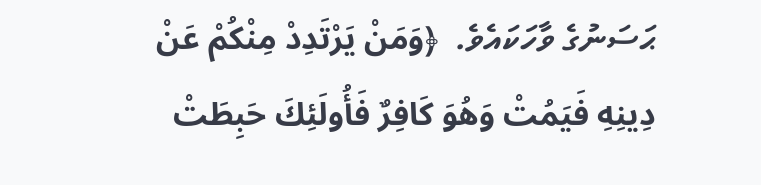ޙަސަނުގެ ވާހަކައެވެ.  ﴿وَمَنْ يَرْتَدِدْ مِنْكُمْ عَنْ دِينِهِ فَيَمُتْ وَهُوَ كَافِرٌ فَأُولَئِكَ حَبِطَتْ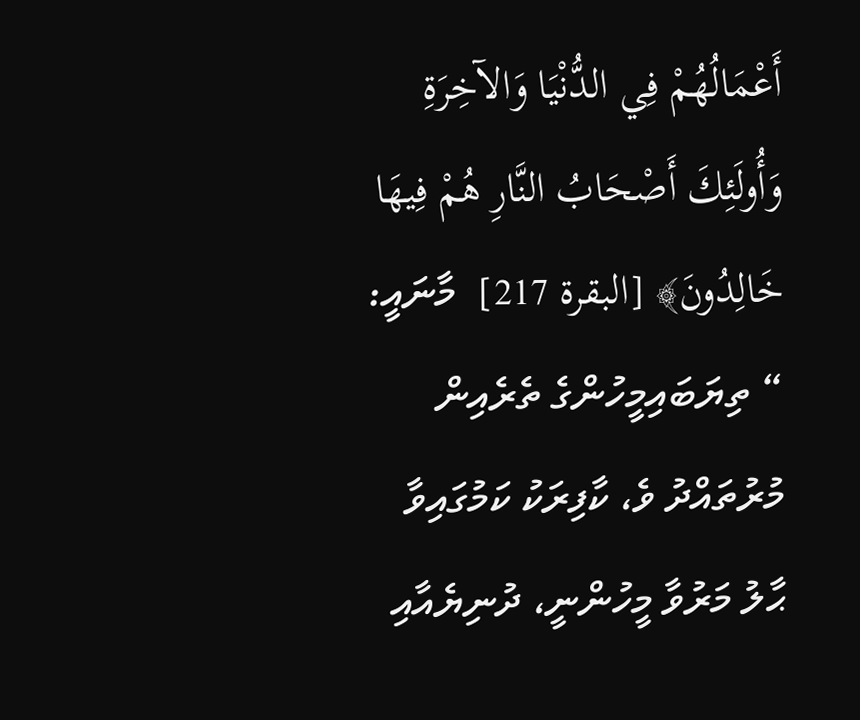أَعْمَالُهُمْ فِي الدُّنْيَا وَالآخِرَةِ وَأُولَئِكَ أَصْحَابُ النَّارِ هُمْ فِيهَا خَالِدُونَ﴾ [البقرة 217]  މާނައީ: “ ތިޔަބައިމީހުންގެ ތެރެއިން މުރުތައްދު ވެ، ކާފިރަކު ކަމުގައިވާ ޙާލު މަރުވާ މީހުންނީ، ދުނިޔެއާއި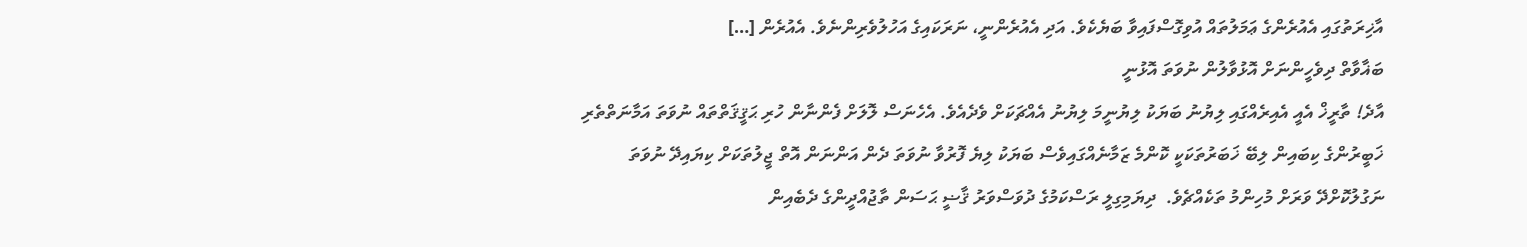އާޚިރަތުގައި އެއުރެންގެ ޢަމަލުތައް އުވިގޮސްފައިވާ ބަޔެކެވެ. އަދި އެއުރެންނީ، ނަރަކައިގެ އަހުލުވެރިންނެވެ. އެއުރެން […]
ބަޣާވާތް ދިވެހީންނަށް އޮޅުވާލުން ނުވަތަ އޮޅުނީ
އާދެ! ތާރީޚް އެއީ އެއިރެއްގައި ލިޔުނު ބަޔަކު ލިޔުނީމަ ލިޔުނު އެއްޗަކަށް ވެދެއެވެ. އެހެނަސް ލޮލަށް ފެންނާން ހުރި ޙަޤީޤަތްތައް ނުވަތަ އަމާނަތްތެރި ޚަބީރުންގެ ކިބައިން ލިބޭ ޚަބަރުތަކަކީ ކޮންމެ ޒަމާނެއްގައިވެސް ބަޔަކު ލިޔެ ފޮރުވާ ނުވަތަ ދެން އަންނަން އޮތް ޖީލުތަކަށް ކިޔައިދޭ ނުވަތަ ނަގުލުކޮށްދޭ ވަރަށް މުހިންމު ތަކެއްޗެވެ.  ދިޔަމިގިލީ ރަސްކަމުގެ ދުވަސްވަރު ޤާޟީ ޙަސަން ތާޖުއްދީންގެ ދެބެއިން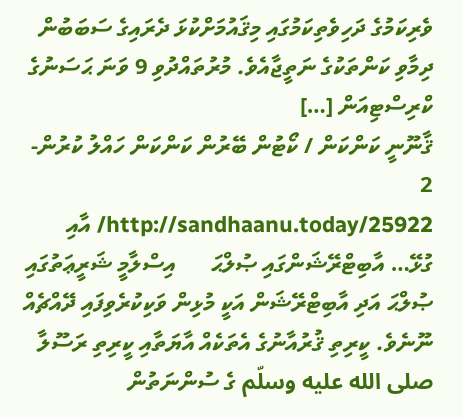ވެރިކަމުގެ ދަހިވެތިކަމުގައި މިޤައުމަށްކުޅަ ދެރައިގެ ސަބަބުން ދިމާވި ކަންތަކުގެ ނަތީޖާއެވެ. މުރުތައްދުވި 9 ވަނަ ޙަސަނުގެ ކްރިސްޓިއަން […]
ޤާނޫނީ ކަންކަން / ކޯޓުން ބޭރުން ކަންކަން ހައްލު ކުރުން- 2
http://sandhaanu.today/25922/ އާއި ގުޅޭ… އާބިޓްރޭޝަންގައި ޞުލްޙަ      އިސްލާމީ ޝަރީޢަތުގައި ޞުލްޙަ އަދި އާބިޓްރޭޝަން އަކީ މުޅިން ވަކިކުރެވިފައި ދޭއްޗެއް ނޫނެވެ. ކީރިތި ޤުރުއާނުގެ އެތަކެއް އާޔަތާއި ކީރިތި ރަސޫލާ صلى الله عليه وسلّم ގެ ސުންނަތުން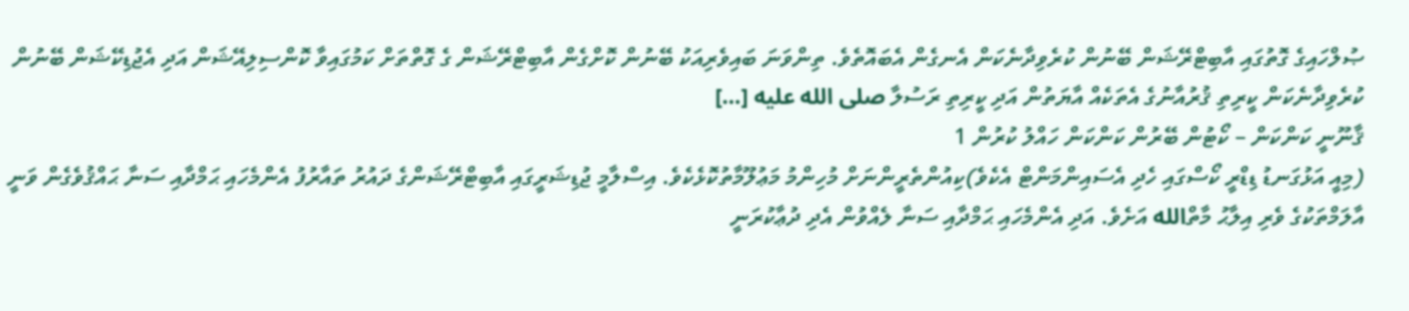ޞުލްހައިގެ ގޮތުގައި އާބިޓްރޭޝަން ބޭނުން ކުރެވިދާނެކަން އެނގެން އެބައޮތެވެ. ތިންވަނަ ބައިވެރިއަކު ބޭނުން ކޮށްގެން އާބިޓްރޭޝަން ގެ ގޮތްތަށް ކަމުގައިވާ ކޮންސިލިއޭޝަން އަދި އެޖުޑިކޭޝަން ބޭނުން ކުރެވިދާނެކަން ކީރިތި ޤުރުއާނުގެ އެތަކެއް އާޔަތުން އަދި ކީރިތި ރަސުލާ صلى الله عليه […]
ޤާނޫނީ ކަންކަން – ކޯޓުން ބޭރުން ކަންކަން ހައްލު ކުރުން 1
(މިއީ އަޅުގަނޑު ޑިޑްރީ ކޯސްގައި ހެދި އެސައިންމަންޓް އެކެވެ)ކިއުންތެރީންނަށް މުހިންމު މަޢުލޫމާތުކޮޅެކެވެ. އިސްލާމީ ޖުޑިޝަރީގައި އާބިޓްރޭޝަންގެ ދައުރު ތައާރުފު އެންމެހައި ޙަމްދާއި ސަނާ ޙައްޤުވެގެން ވަނީ އާލަމްތަކުގެ ވެރި އިލާޙު މާތްالله އަށެވެ. އަދި އެންމެހައި ޙަމްދާއި ސަނާ ލެއްވުން އެދި ދުޢާކުރަނީ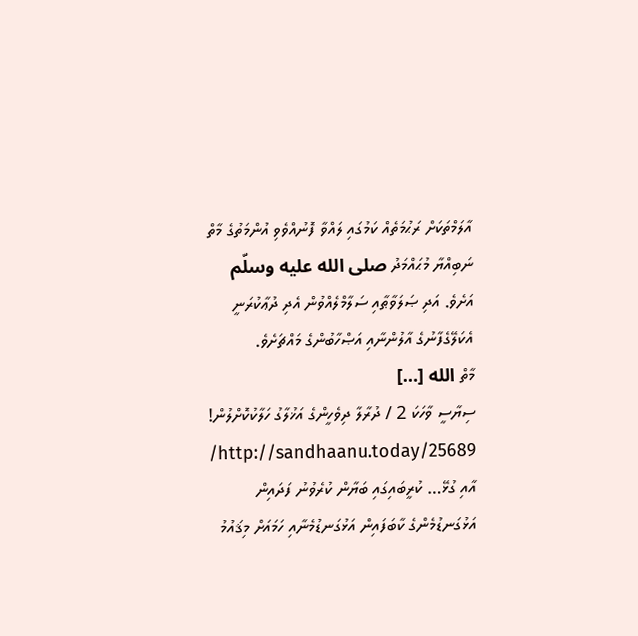އާލަމްތަކަށް ރަޙުމަތެއް ކަމުގައި ލައްވާ ފޮނުއްވެވި އުންމަތުގެ މާތް ނަބިއްޔާ މުޙައްމަދު صلى الله عليه وسلّم އަށެވެ. އަދި ޞަލަވާޠާއި ސަލާމްލެއްވުން އެދި ދުޢާކުރަނީ އެކަލޭގެފާނުގެ އާލުންނާއި އަޞްހާބުންގެ މައްޗަށެވެ.        މާތް الله […]
ސިޔާސީ ވާހަކަ 2 / ދުރާލާ ދިވެހީންގެ އަޚުލާގު ހަލާކުކޮށްލުން!
http://sandhaanu.today/25689/ އާއި ގުޅޭ… ކުރީބައިގައި ބަޔާން ކުރެވުނު ފަދައިން އަޅުގަނޑުމެންގެ ކާބަފައިން އަޅުގަނޑުމެނާއި ހަމައަށް މިޤައުމު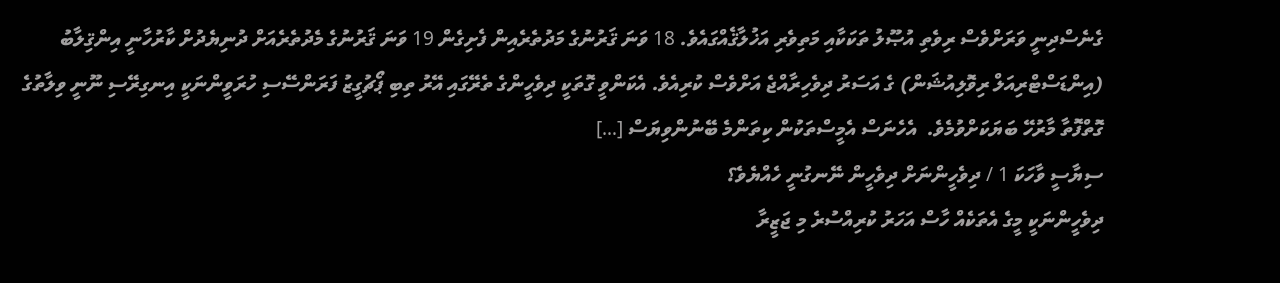ގެނެސްދިނީ ވަރަށްވެސް ރިވެތި އުޞޫލު ތަކަކާއި މަތިވެރި އަޚުލާޤެއްގައެވެ. 18 ވަނަ ޤަރުނުގެ މަދުތެރެއިން ފެށިގެން 19 ވަނަ ޤަރުނުގެ މެދުތެރެއަށް ދުނިޔެދުށް ކާރުހާނީ އިންޤިލާބު (އިންޑަސްޓްރިއަލް ރިވޮލިއުޝަން) ގެ އަސަރު ދިވެހިރާއްޖެ އަށްވެސް ކުރިއެވެ. އެކަންވީ ގޮތަކީ ދިވެހީންގެ ތެރޭގައި އޭރު ތިބި ޕޯޗުގީޒު ފަރަންސޭސި ހުރަވީންނަކީ އިނގިރޭސި ނޫނީ ވިލާތުގެ ގޮތްފޮތާ މާރުހޭ ބަޔަކަށްވުމެވެ.  އެހެނަސް އެމީސްތަކުން ކިތަންމެ ބޭނުންވިޔަސް […]
ސިޔާސީ ވާހަކަ 1 / ދިވެހީންނަށް ދިވެހީން ނޭނގުނީ ހެއްޔެވެ؟
ދިވެހީންނަކީ މީގެ އެތަކެއް ހާސް އަހަރު ކުރިއްސުރެ މި ޖަޒީރާ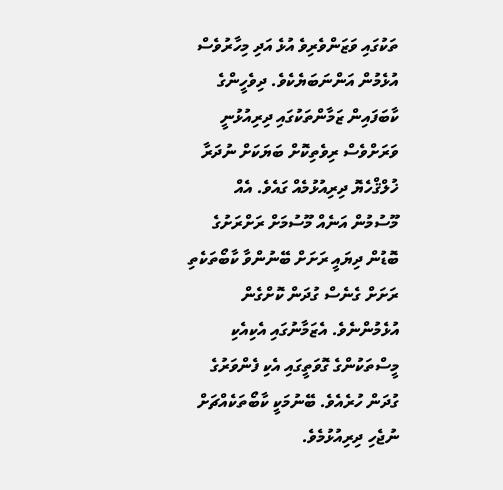ތަކުގައި ވަޒަންވެރިވެ އުޅެ އަދި މިހާރުވެސް އުޅެމުން އަންނަބަޔެކެވެ. ދިވެހީންގެ ކާބަފައިން ޒަމާންތަކުގައި ދިރިއުޅުނީ ވަރަށްވެސް ރިވެތިކޮށް ބަޔަކަށް ނުދަރާ ޚުލްޤްހެޔޮ ދިރިއުޅުމެއް ގައެވެ. އެއް މޫސުމުން އަނެއް މޫސުމަށް ރަށްރަށުގެ ބޮޑުން ދިޔައީ ރަށަށް ބޭނުންވާ ކާބޯތަކެތި ރަށަށް ގެނެސް ގުދަން ކޮށްގެން އުޅެމުންނެވެ. އެޒަމާނުގައި އެކިއެކި މީސްތަކުންގެ ގޮވަތީގައި އެކި ފެންވަރުގެ ގުދަން ހުރެއެވެ. ބޭނުމަކީ ކާބޯތަކެއްޗަށް ނުޖެހި ދިރިއުޅުމެވެ.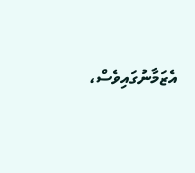އެޒަމާނުގައިވެސް،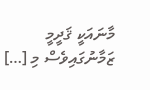މާނައަކީ ޤަދީމީ ޒަމާނުގައިވެސް މި […]